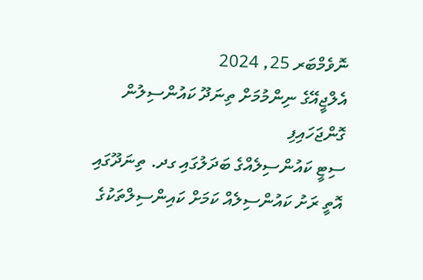ނޮވެމްބަރ 25, 2024
އެލްޖީއޭގެ ނިންމުމަށް ތިނަދޫ ކައުންސިލުން ގޮންޖަހައިފި
ސިޓީ ކައުންސިލެއްގެ ބަދަލުގައި ގދ. ތިނަދޫގައި އޮތީ ރަށު ކައުންސިލެއް ކަމަށް ކައިންސިލްތަކުގެ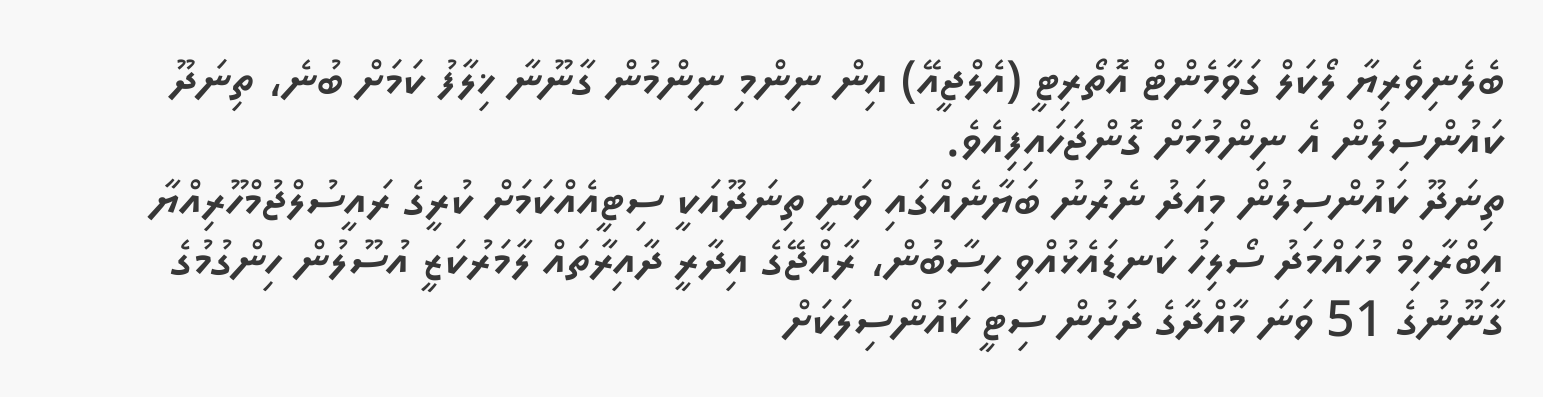ބެލެނިވެރިޔާ ލޯކަލް ގަވާމެންޓް އޮތޯރިޓީ (އެލްޖީއޭ) އިން ނިންމި ނިންމުން ގާނޫނާ ޚިލާފު ކަމަށް ބުނެ، ތިނަދޫ ކައުންސިލުން އެ ނިންމުމަށް ގޮންޖަހައިފިއެވެ.
ތިނަދޫ ކައުންސިލުން މިއަދު ނެރުނު ބަޔާނެއްގައި ވަނީ ތިނަދޫއަކީ ސިޓީއެއްކަމަށް ކުރީގެ ރައީސުލްޖުމްހޫރިއްޔާ އިބްރާހިމް މުހައްމަދު ސޯލިހު ކަނޑައެޅުއްވި ހިސާބުން، ރާއްޖޭގެ އިދާރީ ދާއިރާތައް ލާމަރުކަޒީ އުސޫލުން ހިންގުމުގެ ގާނޫނުގެ 51 ވަނަ މާއްދާގެ ދަށުން ސިޓީ ކައުންސިލަކަށް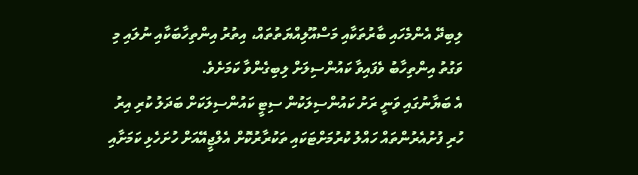ލިބިދޭ އެންމެހައި ބާރުތަކާއި މަސްއޫލިއްޔަތުތައް، އިތުރު އިންތިހާބަކާއި ނުލައި މި ވަގުތު އިންތިހާބު ވެފައިވާ ކައުންސިލަށް ލިބިގެންވާ ކަމަށެވެ.
އެ ބަޔާނުގައި ވަނީ ރަށު ކައުންސިލަކުން ސިޓީ ކައުންސިލަކަށް ބަދަލު ކުރި އިރު ހުރި ފުށުއެރުންތައް ހައްލު ކުރުމަށްޓަކައި ތަކުރާރުކޮށް އެލްޖީއޭއަށް ހުށަހެޅި ކަމަށާއި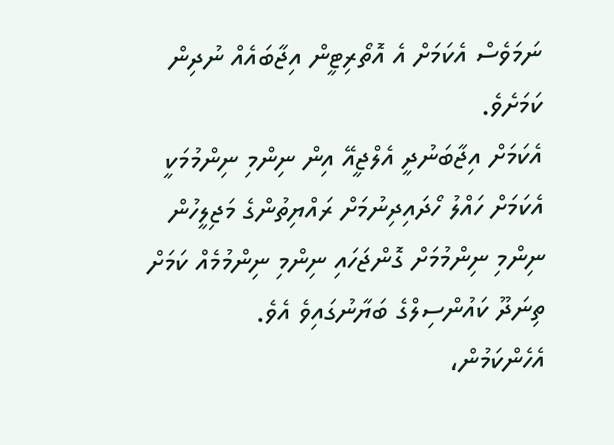ނަމަވެސް އެކަމަށް އެ އޮތޯރިޓީން އިޖާބައެއް ނުދިން ކަމަށެވެ.
އެކަމަށް އިޖާބަނުދީ އެލްޖީއޭ އިން ނިންމި ނިންމުމަކީ އެކަމަށް ހައްލު ހޯދައިދިނުމަށް ރައްޔިތުންގެ މަޖިލީހުން ނިންމި ނިންމުމަށް ގޮންޖަހައި ނިންމި ނިންމުމެއް ކަމަށް ތިނަދޫ ކައުންސިލްގެ ބަޔާނުގައިވެ އެވެ.
އެހެންކަމުން،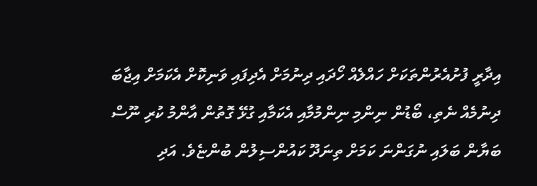އިދާރީ ފުށުއެރުންތަކަށް ހައްލެއް ހޯދައި ދިނުމަށް އެދިފައި ވަނިކޮށް އެކަމަށް އިޖާބަ ދިނުމެއް ނެތި، ބޯޑުން ނިންމި ނިންމުމާއި އެކަމާއި ގުޅޭ ގޮތުން އާންމު ކުރި ނޫސް ބަޔާން ބަލައި ނުގަންނަ ކަމަށް ތިނަދޫ ކައުންސިލުން ބުންޏެވެ. އަދި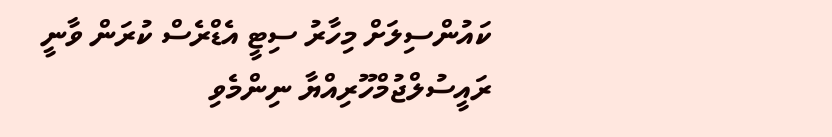ކައުންސިލަށް މިހާރު ސިޓީ އެޑްރެސް ކުރަން ވާނީ ރައީސުލްޖުމްހޫރިއްޔާ ނިންމެވި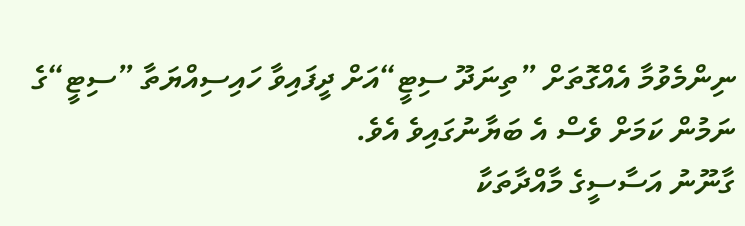ނިންމެވުމާ އެއްގޮތަށް ”ތިނަދޫ ސިޓީ“އަށް ދީފައިވާ ހައިސިއްޔަތާ ”ސިޓީ“ގެ ނަމުން ކަމަށް ވެސް އެ ބަޔާނުގައިވެ އެވެ.
ގާނޫނު އަސާސީގެ މާއްދާތަކާ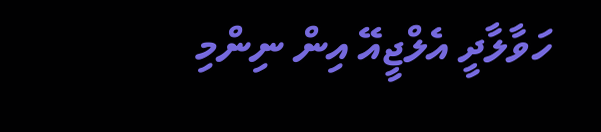ހަވާލާދީ އެލްޖީއޭ އިން ނިންމި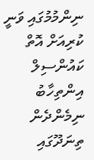ނިންމުމުގައި ވަނީ ކުރިއަށް އޮތް ކައުންސިލް އިންތިހާބު ނިމެންދެން ތިނަދޫގައި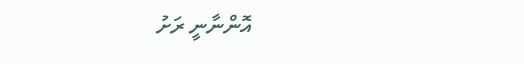އޮންނާނީ ރަށު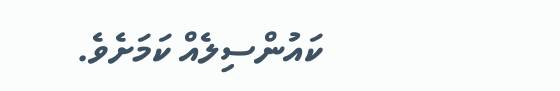ކައުންސިލެއް ކަމަށެވެ.